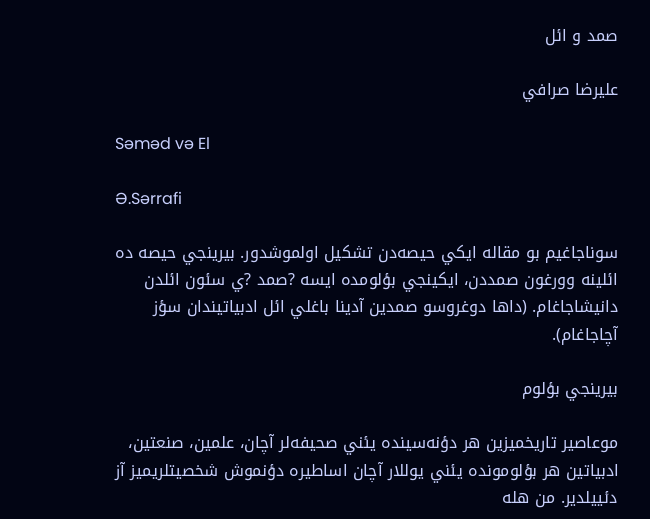صمد و ائل

عليرضا صرافي

Səməd və El

Ə.Sərrafi

سوناجاغيم بو مقاله ايكي حيصه‌دن تشكيل اولموشدور. بيرينجي حيصه ده ائلينه وورغون صمددن، ايكينجي بؤلومده ايسه ?صمد ?ي سئون ائلدن دانيشاجاغام. (داها دوغروسو صمدين آدينا باغلي ائل ادبياتيندان سؤز آچاجاغام).

بيرينجي بؤلوم

موعاصير تاريخميزين هر دؤنه‌سينده يئني‌ صحيفه‌لر آچان، علمين، صنعتين، ادبياتين هر بؤلومونده يئني يوللار آچان اساطيره دؤنموش شخصيتلريميز آز دئييلدير. من هله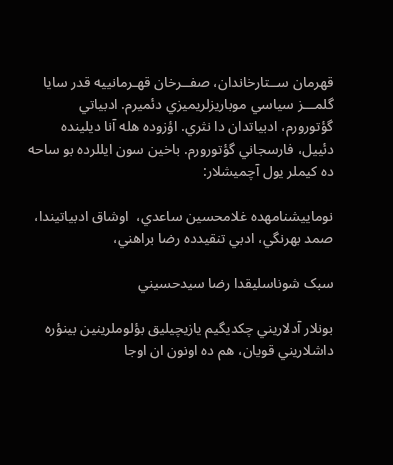قهرمان ســتارخاندان، صفــرخان قهـرمانييه قدر سايا گلمـــز سياسي موباريزلريميزي دئميرم. ادبياتي گؤتورورم، ادبياتدان دا نثري. اؤزوده هله آنا ديلينده دئييل، فارسجاني گؤتورورم. باخين سون ايللرده بو ساحه ده كيملر يول آچميشلار:

نوماييشنامهده غلامحسين ساعدي،  اوشاق ادبياتيندا، صمد بهرنگي، ادبي تنقيدده رضا براهني،

سبک شوناسليقدا رضا سيدحسيني

بونلار آدلاريني چكديگيم يازيچيليق بؤلوملرينين بينؤره داشلاريني قويان، هم ده اونون ان اوجا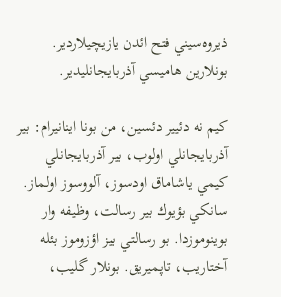ذيروه‌سيني فتح ائدن يازيچيلاردير. بونلارين هاميسي آذربايجانليدير.

كيم نه دئيير دئسين، من بونا اينانيرام: بير آذربايجانلي اولوب، بير آذربايجانلي كيمي ياشاماق اودسوز، آلووسوز اولماز. سانكي بؤيوك بير رسالت، وظيفه وار بوينوموزدا. بو رسالتي بيز اؤزوموز بئله آختاريب، تاپميريق. بونلار گليب،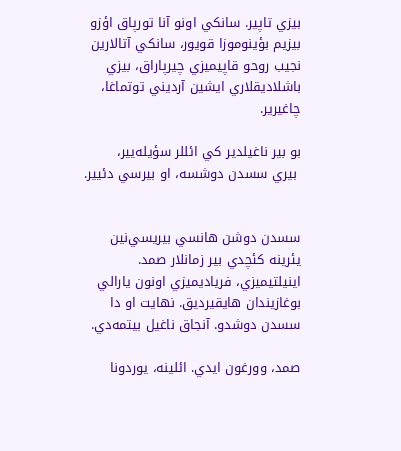بيزي تاپير. سانكي اونو آنا تورپاق اؤزو بيزيم بؤينوموزا قويور، سانكي آتالارين نجيب روحو قاپيميزي چيرپاراق، بيزي باشلاديقلاري ايشين آرديني توتماغا، چاغيرير.

بو بير ناغيلدير كي ائللر سؤيله‌يير،
 بيري سسدن دوشسه، او بيرسي دئيير.


سسدن دوشن هانسي بيريسي‌نين يئرينه كئچدي بير زمانلار صمد. اينيلتيميزي، فرياديميزي اونون يارالي بوغازيندان هايقيرديق. نهايت او دا سسدن دوشدو. آنجاق ناغيل بيتمه‌دي.

صمد، وورغون ايدي. ائلينه، يوردونا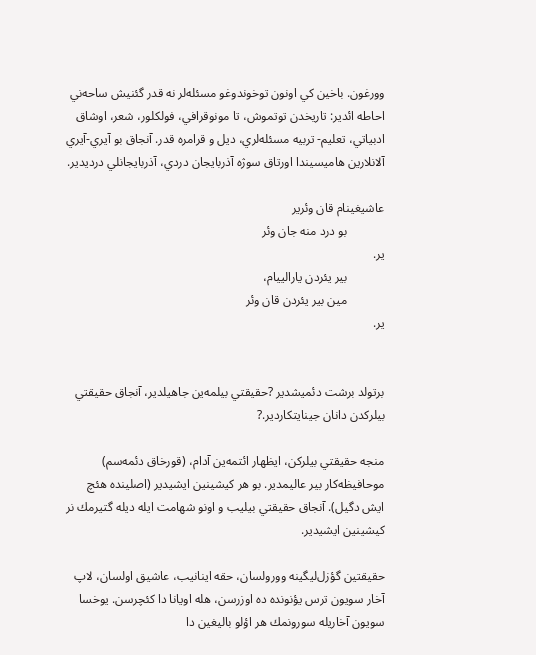وورغون. باخين كي اونون توخوندوغو مسئله‌لر نه‌ قدر گئنيش ساحه‌ني احاطه ائدير: تاريخدن توتموش، تا مونوقرافي، فولكلور، شعر، اوشاق ادبياتي، تعليم- تربيه مسئله‌لري، ديل و قرامره قدر. آنجاق بو آيري-آيري آلانلارين هاميسيندا اورتاق سوژه آذربايجان دردي، آذربايجانلي درديدير.

عاشيغينام قان وئرير
            بو درد منه جان وئر
ير.
            بير يئردن يارالييام،
            مين بير يئردن قان وئر
ير.


برتولد برشت دئميشدير ?حقيقتي بيلمه‌ين جاهيلدير، آنجاق حقيقتي بيلركدن دانان جينايتكاردير.?

منجه حقيقتي بيلركن، ايظهار ائتمه‌ين آدام، (قورخاق دئمه‌سم) موحافيظه‌كار بير عاليمدير. بو هر كيشينين ايشيدير (اصلينده هئچ ايش دگيل). آنجاق حقيقتي بيليب و اونو شهامت ايله ديله گتيرمك نر كيشينين ايشيدير.

حقيقتين گؤزل‌ليگينه وورولسان، حقه اينانيب، عاشيق اولسان، لاپ آخار سويون ترس يؤنونده ده اوزرسن، هله اويانا دا كئچرسن. يوخسا سويون آخاريله سورونمك هر اؤلو باليغين دا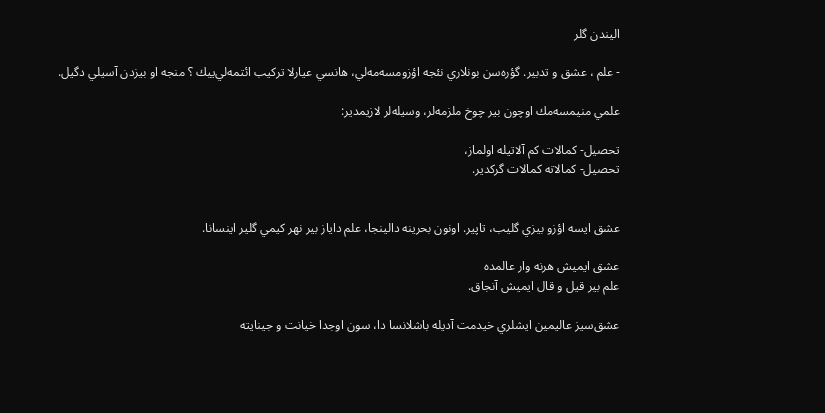اليندن گلر

- علم ، عشق و تدبير. گؤره‌سن بونلاري نئجه اؤزومسه‌مه‌لي، هانسي عيارلا تركيب ائتمه‌لي‌ييك ؟ منجه او بيزدن آسيلي دگيل.

علمي منيمسه‌مك اوچون بير چوخ ملزمه‌لر، وسيله‌لر لازيمدير:

تحصيل- كمالات كم آلاتيله اولماز،
تحصيل- كمالاته كمالات گركدير.


عشق ايسه اؤزو بيزي گليب، تاپير. اونون بحرينه دالينجا، علم داياز بير نهر کيمي گلير اينسانا.

عشق ايميش هرنه وار عالمده
علم بير قيل و قال ايميش آنجاق.

عشق‌سيز عاليمين ايشلري خيدمت آديله باشلانسا دا، سون اوجدا خيانت و جينايته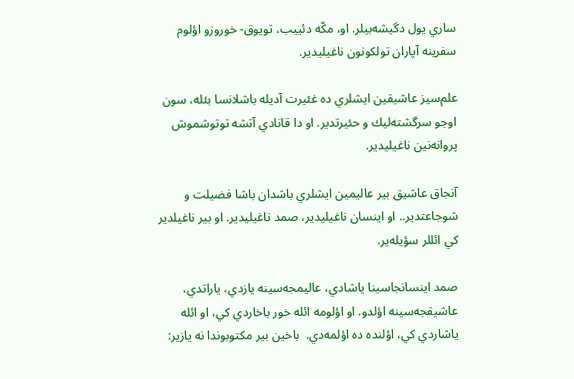ساري يول دگيشه‌بيلر. او، مكّه دئييب، تويوق- خوروزو اؤلوم سفرينه آپاران تولكونون ناغيليدير.

علم‌سيز عاشيقين ايشلري ده غئيرت آديله باشلانسا بئله، سون اوجو سرگشته‌ليك و حئيرتدير. او دا قانادي آتشه توتوشموش پروانه‌نين ناغيليدير.

آنجاق عاشيق بير عاليمين ايشلري باشدان باشا فضيلت و شوجاعتدير.. او اينسان ناغيليدير، صمد ناغيليدير. او بير ناغيلدير كي ائللر سؤيله‌ير.

صمد اينسانجاسينا ياشادي، عاليمجه‌سينه يازدي، ياراتدي، عاشيقجه‌سينه اؤلدو. او اؤلومه ائله خور باخاردي كي، او ائله ياشاردي كي، اؤلنده ده اؤلمه‌دي.  باخين بير مكتوبوندا نه يازير: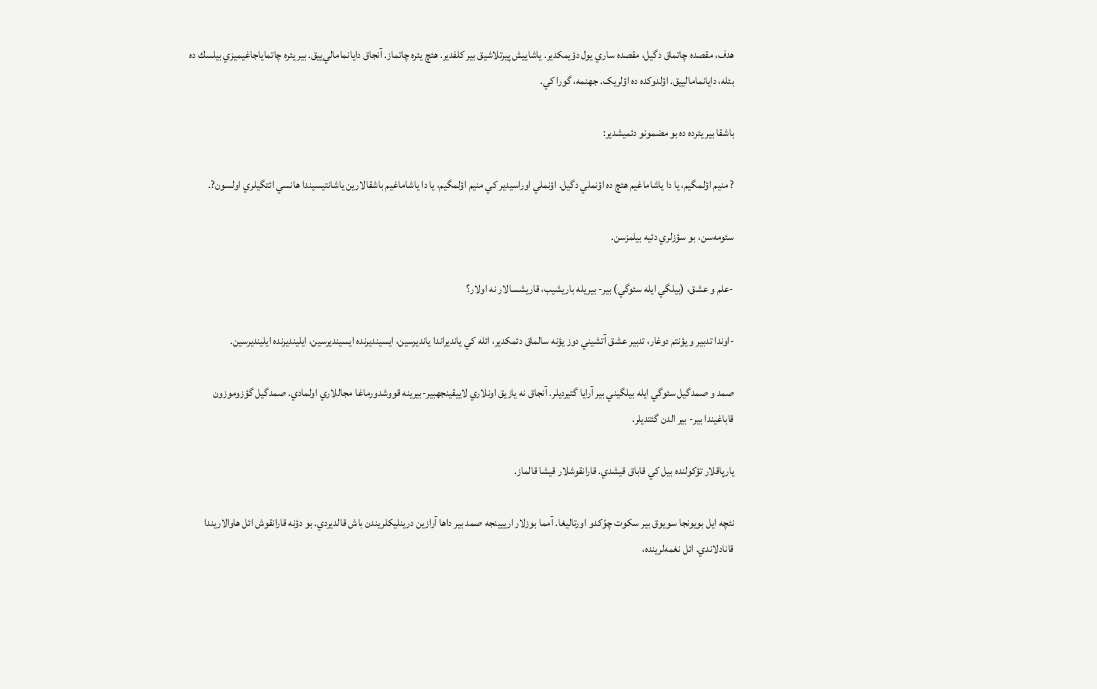هدف، مقصده چاتماق دگيل، مقصده ساري يول دؤيمكدير. ياشاييش پيرتلاشيق بير كلفدير. هئچ يئره چاتماز. آنجاق دايانمامالي‌ييق. بير يئره چاتماياجاغيميزي بيلسك ده بئله، دايانمامالييق. اؤلدوكده ده اؤلريک. جهنمه، گورا كي.

باشقا بير يئرده ده بو مضمونو دئميشدير:

? منيم اؤلمگيم، يا دا ياشاماغيم هئچ ده اؤنملي دگيل. اؤنملي اوراسيدير كي منيم اؤلمگيم، يا دا ياشاماغيم باشقالارين ياشانتيسيندا هانسي ائتگيلري اولسون?.

سئومه‌سن، بو سؤزلري دئيه بيلمزسن.

-علم و عشق، (بيلگي ايله سئوگي) بير- بيريله باريشيب، قاريشسالار نه‌ اولار؟

-اوندا تدبير و يؤنتم دوغار، تدبير عشق آتشيني دوز يؤنه سالماق دئمكدير، ائله ‌كي يانديراندا يانديرسين، ايسينديرنده ايسينديرسين، ايلينديرنده ايلينديرسين.

صمد و صمدگيل سئوگي ايله بيلگيني بير آرايا گتيرديلر. آنجاق نه يازيق اونلاري لاييقينجهبير-بيرينه قووشدورماغا مجاللاري اولمادي. صمدگيل گؤزوموزون قاباغيندا بير- بير الدن گئتديلر.

يارپاقلار تؤكولنده بيل كي قاباق قيشدي. قارانقوشلار قيشا قالماز.

نئچه ايل بويونجا سويوق بير سكوت چوًکدو اورتاليغا. آمما بوزلار ارييينجه صمد بير داها آرازين درينليكلريندن باش قالديردي. بو دؤنه قارانقوش ائل هاوالاريندا قانادلاندي. ائل نغمه‌لرينده،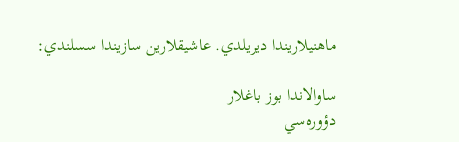ماهنيلاريندا ديريلدي. عاشيقلارين سازيندا سسلندي:

ساوالاندا بوز باغلار
دؤوره‌سي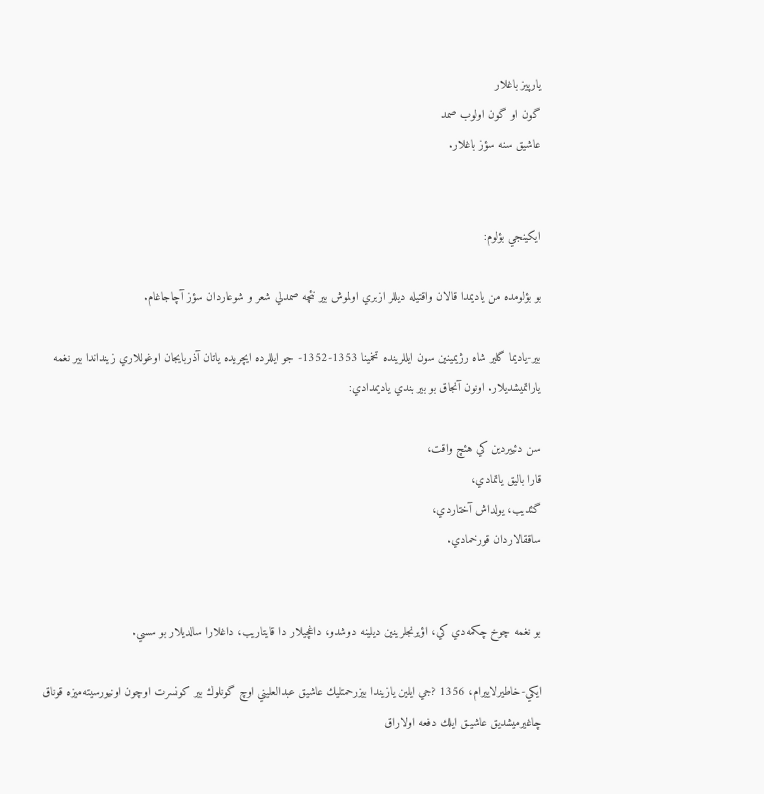يارپيز باغلار
گون او گون اولوب صمد
عاشيق سنه سؤز باغلار.


ايكينجي بؤلوم:

بو بؤلومده من ياديمدا قالان واقتيله ديللر ازبري اولموش بير نئچه صمدلي شعر و شوعاردان سؤز آچاجاغام.

بير-ياديما گلير شاه رژيمينين سون ايللرينده تخمينا 1353-1352- جو ايللرده ايچريده ياتان آذربايجان اوغوللاري زينداندا بير نغمه ياراتميشديلار. اونون آنجاق بو بير بندي ياديمدادي:

سن دئييردين كي هئچ واقت،
قارا باليق ياتمادي،
گئديب، يولداش آختاردي،
ساققالاردان قورخمادي.


بو نغمه چوخ چكمه‌دي كي، اؤيرنجلرينين ديلينه دوشدو، داغچيلار دا قايتاريب، داغلارا سالديلار بو سسي.

ايكي-خاطيرلاييرام، 1356 ?جي ايلين يازيندا بيزرحمتليك عاشيق عبدالعليني اوچ گونلوك بير كونسرت اوچون اونيورسيته‌ميزه قوناق چاغيرميشديق عاشيـق ايلك دفعه اولاراق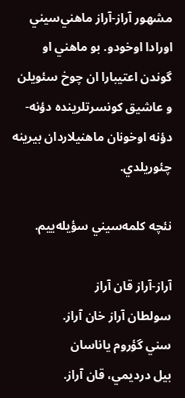مشهور آراز-آراز ماهني‌سيني اورادا اوخودو. بو ماهني او گوندن اعتيبارا ان چوخ سئويلن و عاشيق كونسرتلرينده دؤنه-دؤنه اوخونان ماهنيلاردان بيرينه چئوريلدي.

نئچه كلمه‌سيني سؤيله‌ييم.

آراز-آراز قان آراز
سولطان آراز خان آراز.
سني گؤروم ياناسان
بيل درديمي، قان آراز.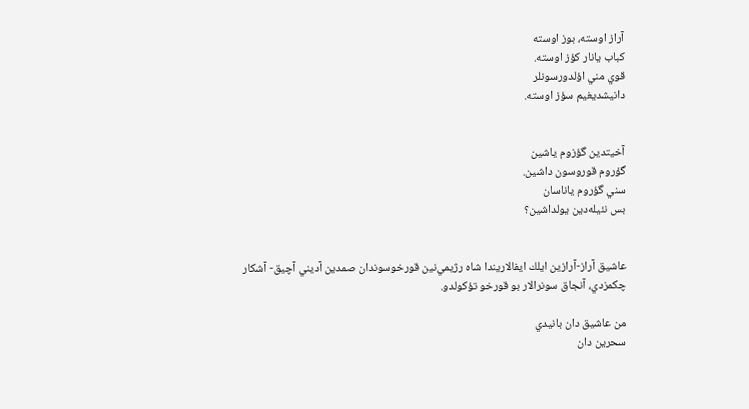آراز اوسته، بوز اوسته
كباب يانار كؤز اوسته.
قوي مني اؤلدورسونلر
دانيشديغيم سؤز اوسته.


آخيتدين گؤزوم ياشين
گؤروم قوروسون داشين.
سني گؤروم ياناسان
بس نئيله‌دين يولداشين؟


عاشيق آراز-آرازين ايلك ايفالاريندا شاه رژيمي‌نين قورخوسوندان صمدين آديني آچيق- آشكار چكمزدي، آنجاق سونرالار بو قورخو تؤكولدو.

من عاشيق دان بانيدي
سحرين دان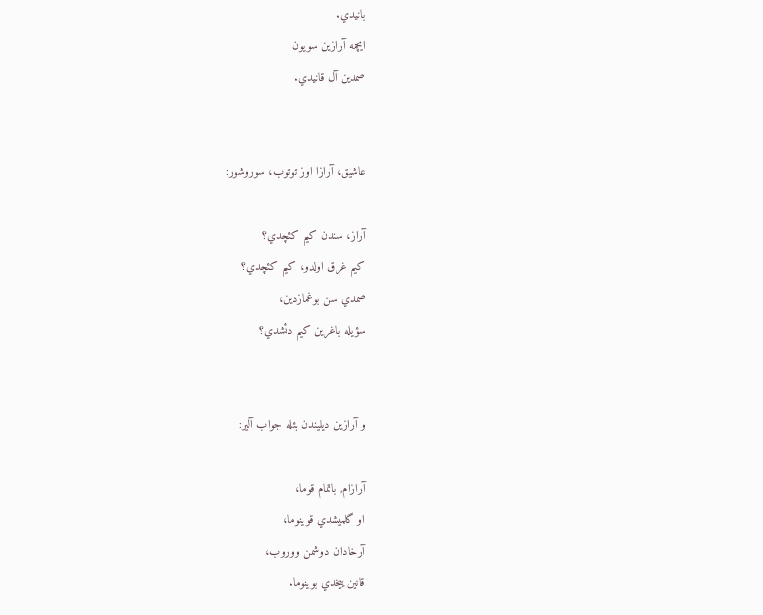بانيدي.
ايچمه آرازين سويون
صمدين آل قانيدي.


عاشيق، آرازا اوز توتوب، سوروشور:

آراز، سندن كيم كئچدي؟
كيم غرق اولدو، كيم كئچدي؟
صمدي سن بوغمازدين،
سؤيله باغرين كيم دئشدي؟


و آرازين ديليندن بئله جواب آلير:

آرازام, باتمام قوما،
او گلميشدي قوينوما،
آرخادان دوشمن ووروب،
قانين ييخدي بوينوما.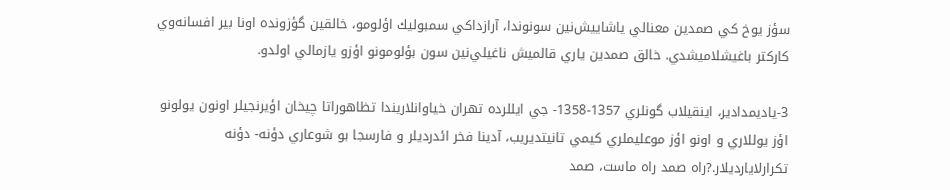سؤز يوخ كي صمدين معنالي ياشاييش‌نين سونوندا، آرازداكي سمبوليك اؤلومو، خالقين گؤزونده اونا بير افسانه‌وي كاركتر باغيشلاميشدي. خالق صمدين ياري قالميش ناغيلي‌نين سون بؤلومونو اؤزو يازمالي اولدو.

3-ياديمدادير، اينقيلاب گونلري 1357-1358- جي ايللرده تهران خياوانلاريندا تظاهوراتا چيخان اؤيرنجيلر اونون يولونو اؤز يوللاري و اونو اؤز موعليملري كيمي تانيتديريب، آدينا فخر ائدرديلر و فارسجا بو شوعاري دؤنه- دؤنه تكرارلايارديلار.?راه صمد راه ماست، صمد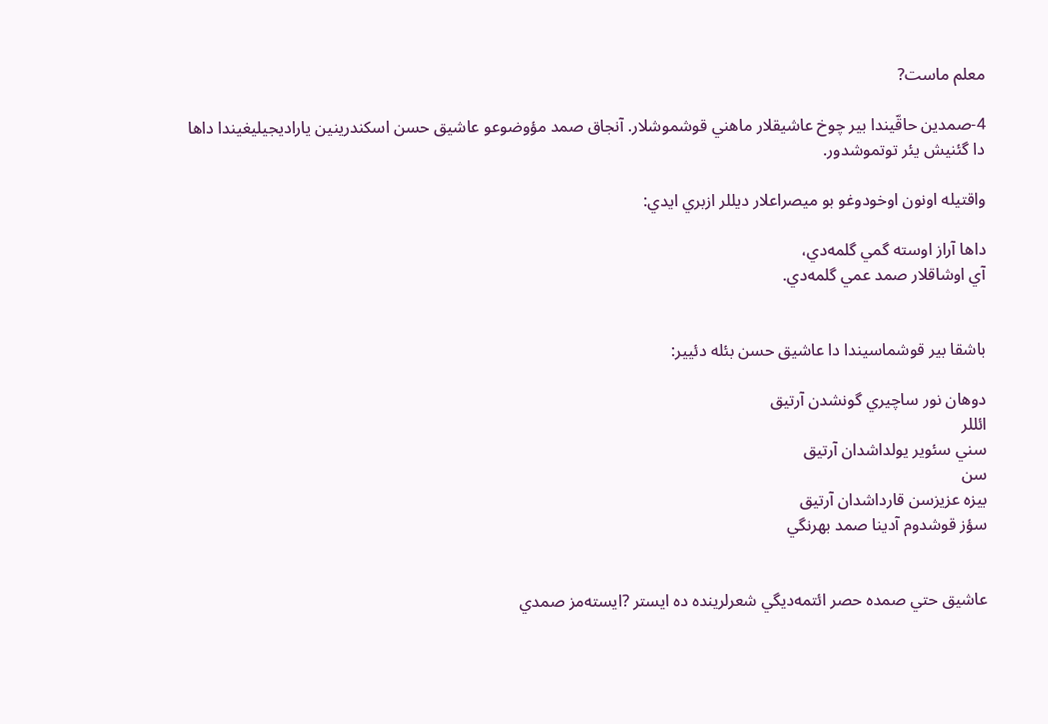معلم ماست?

4-صمدين حاقّيندا بير چوخ عاشيقلار ماهني قوشموشلار. آنجاق صمد مؤوضوعو عاشيق حسن اسكندرينين ياراديجيليغيندا داها دا گئنيش يئر توتموشدور.

واقتيله اونون اوخودوغو بو ميصراعلار ديللر ازبري ايدي:

داها آراز اوسته گمي گلمه‌دي،
آي اوشاقلار صمد عمي گلمه‌دي.


باشقا بير قوشماسيندا دا عاشيق حسن بئله دئيير:

دوهان نور ساچيري گونشدن آرتيق
ائللر
سني سئوير يولداشدان آرتيق
سن
بيزه عزيزسن قارداشدان آرتيق
سؤز قوشدوم آدينا صمد بهرنگي


عاشيق حتي صمده حصر ائتمه‌ديگي شعرلرينده ده ايستر ?ايسته‌مز صمدي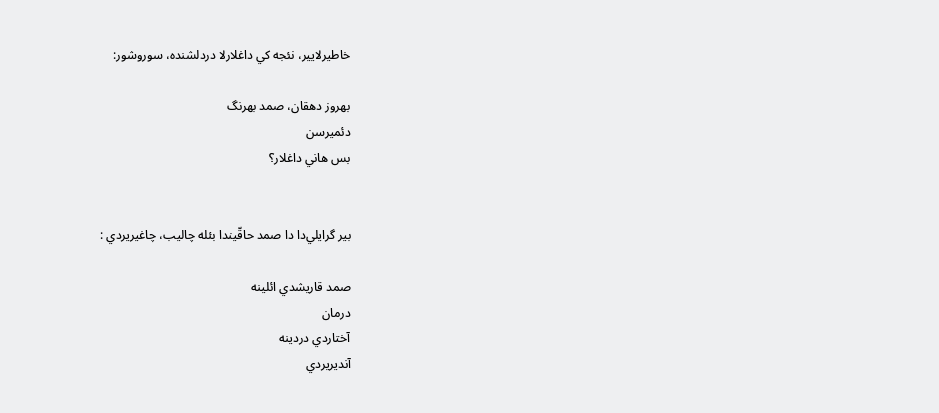خاطيرلايير، نئجه كي داغلارلا دردلشنده، سوروشور:

بهروز دهقان، صمد بهرنگ
دئميرسن
بس هاني داغلار؟


بير گرايلي‌دا دا صمد حاقّيندا بئله چاليب، چاغيريردي :

صمد قاريشدي ائلينه
درمان
آختاردي دردينه
آنديريردي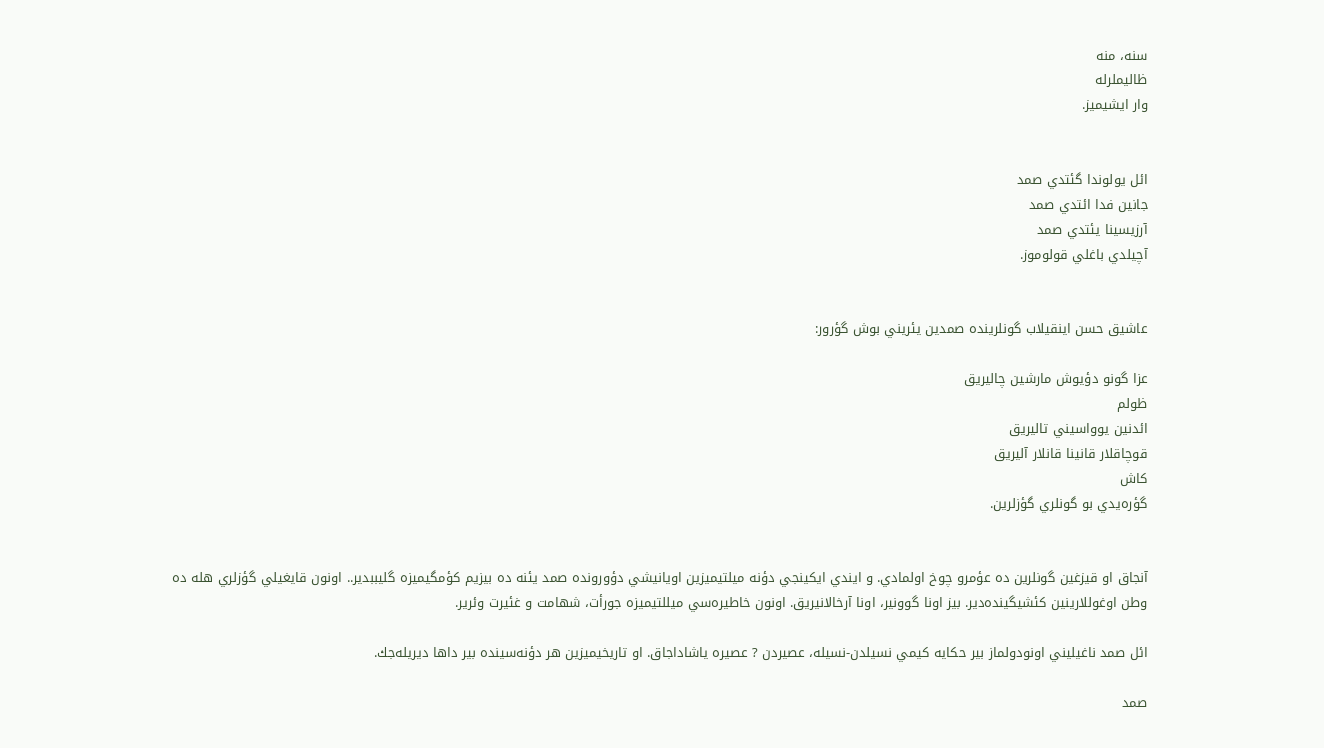سنه، منه
ظاليملرله
وار ايشيميز.


ائل يولوندا گئتدي صمد
جانين فدا ائتدي صمد
آرزيسينا يئتدي صمد
آچيلدي باغلي قولوموز.


عاشيق حسن اينقيلاب گونلرينده صمدين يئريني بوش گؤرور:

عزا گونو دؤيوش مارشين چاليريق
ظولم
ائدنين يوواسيني تاليريق
قوچاقلار قانينا قانلار آليريق
كاش
گؤره‌يدي بو گونلري گؤزلرين.


آنجاق او قيزغين گونلرين ده عؤمرو چوخ اولمادي. و ايندي ايكينجي دؤنه ميلتيميزين اويانيشي دؤورونده صمد يئنه ده بيزيم كؤمگيميزه گليببدير.. اونون قايغيلي گؤزلري هله ده وطن اوغوللارينين كئشيگينده‌دير. بيز اونا گوونير، اونا آرخالانيريق. اونون خاطيره‌سي ميللتيميزه جورأت، شهامت و غئيرت وئرير.

ائل صمد ناغيليني اونودولماز بير حكايه كيمي نسيلدن-نسيله، عصيردن ? عصيره ياشاداجاق. او تاريخيميزين هر دؤنه‌سينده بير داها ديريله‌جك.

صمد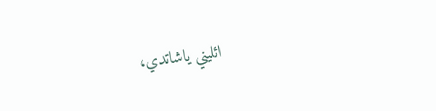ائليني ياشاتدي،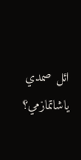ائل صمدي ياشاتمازمي؟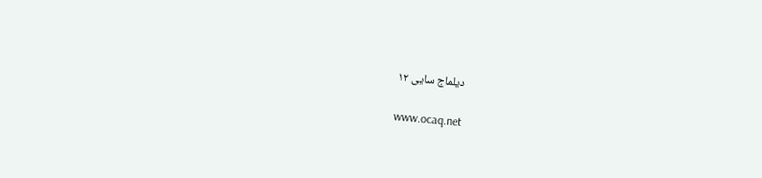دیلماج سایی ۱۲

www.ocaq.net